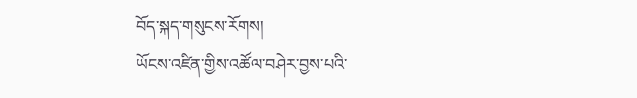བོད་སྐད་གསུངས་རོགས།
ཡོངས་འཛིན་གྱིས་འཚོལ་བཤེར་བྱས་པའི་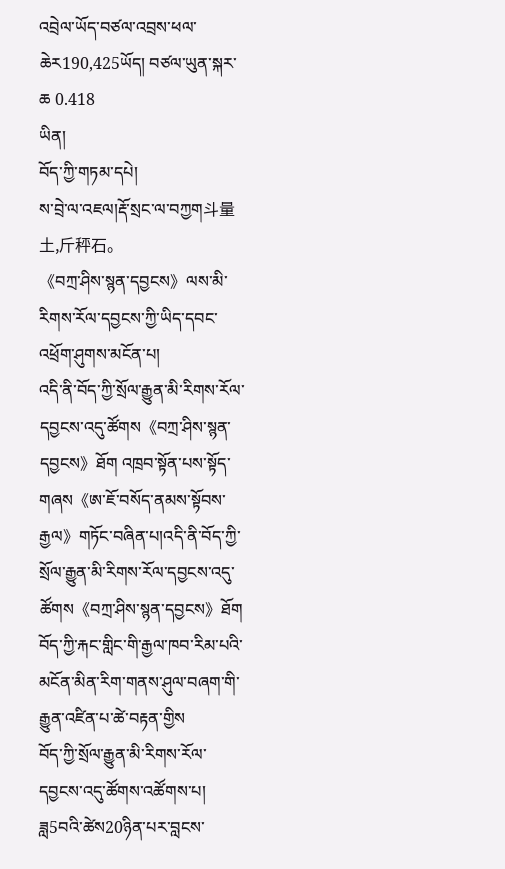འབྲེལ་ཡོད་བཙལ་འབྲས་ཕལ་ཆེར190,425ཡོད། བཙལ་ཡུན་སྐར་ཆ 0.418
ཡིན།
བོད་ཀྱི་གཏམ་དཔེ།
ས་བྲེ་ལ་འཇལ།རྡོ་སྲང་ལ་བཀྱག斗量土,斤秤石。
《བཀྲ་ཤིས་སྙན་དབྱངས》ལས་མི་རིགས་རོལ་དབྱངས་ཀྱི་ཡིད་དབང་འཕྲོག་ཤུགས་མངོན་པ།
འདི་ནི་བོད་ཀྱི་སྲོལ་རྒྱུན་མི་རིགས་རོལ་དབྱངས་འདུ་ཚོགས《བཀྲ་ཤིས་སྙན་དབྱངས》ཐོག འཁྲབ་སྟོན་པས་སྟོད་གཞས《ཨ་ཇོ་བསོད་ནམས་སྟོབས་རྒྱལ》གཏོང་བཞིན་པ།འདི་ནི་བོད་ཀྱི་སྲོལ་རྒྱུན་མི་རིགས་རོལ་དབྱངས་འདུ་ཚོགས《བཀྲ་ཤིས་སྙན་དབྱངས》ཐོག བོད་ཀྱི་རྐང་གླིང་གི་རྒྱལ་ཁབ་རིམ་པའི་མངོན་མིན་རིག་གནས་ཤུལ་བཞག་གི་རྒྱུན་འཛིན་པ་ཚེ་བརྟན་གྱིས
བོད་ཀྱི་སྲོལ་རྒྱུན་མི་རིགས་རོལ་དབྱངས་འདུ་ཚོགས་འཚོགས་པ།
ཟླ5བའི་ཚེས20ཉིན་པར་བླངས་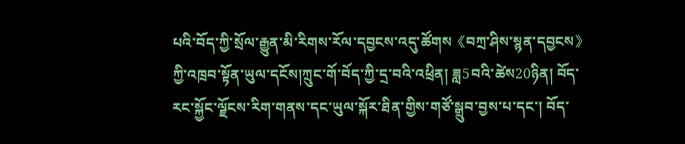པའི་བོད་ཀྱི་སྲོལ་རྒྱུན་མི་རིགས་རོལ་དབྱངས་འདུ་ཚོགས《བཀྲ་ཤིས་སྙན་དབྱངས》ཀྱི་འཁྲབ་སྟོན་ཡུལ་དངོས།ཀྲུང་གོ་བོད་ཀྱི་དྲ་བའི་འཕྲིན། ཟླ5བའི་ཚེས20ཉིན། བོད་རང་སྐྱོང་ལྗོངས་རིག་གནས་དང་ཡུལ་སྐོར་ཐིན་གྱིས་གཙོ་སྒྲུབ་བྱས་པ་དང་། བོད་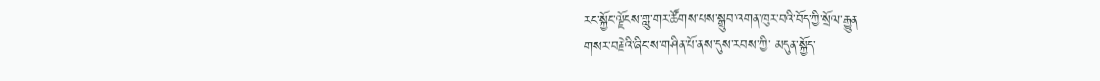རང་སྐྱོང་ལྗོངས་གླུ་གར་ཚོགས་པས་སྒྲུབ་འགན་ཁུར་བའི་བོད་ཀྱི་སྲོལ་རྒྱུན
གསར་བརྗེའི་ཞིང་ས་གཤིན་པོ་ནས་དུས་རབས་ཀྱི་ མདུན་སྐྱོད་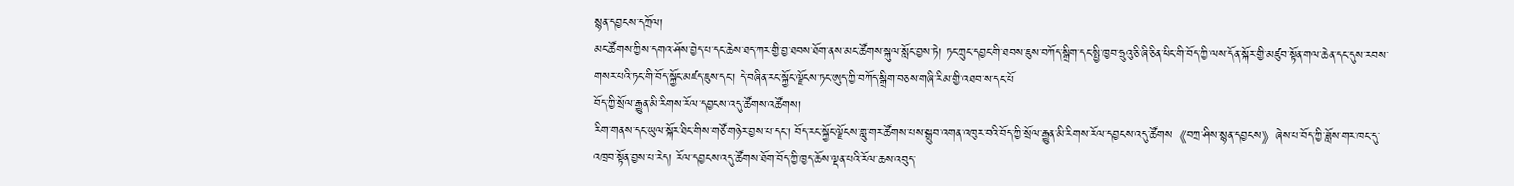སྙན་དབྱངས་དཀྲོལ།
མང་ཚོགས་ཀྱིས་དགའ་ཤོས་བྱེད་པ་དང་ཆེས་ཐད་ཀར་གྱི་བྱ་ཐབས་ཐོག་ནས་མང་ཚོགས་སྐུལ་སློང་བྱས་ཏེ། ཏང་ཀྲུང་དབྱང་གི་ཐབས་ཇུས་བཀོད་སྒྲིག་དང་སྤྱི་ཁྱབ་ཧྲུའུ་ཅི་ཞི་ཅིན་ཕིང་གི་བོད་ཀྱི་ལས་དོན་སྐོར་གྱི་མཛུབ་སྟོན་གལ་ཆེན་དང་དུས་རབས་གསར་པའི་ཏང་གི་བོད་སྐྱོང་མཛད་ཇུས་དང་། དེ་བཞིན་རང་སྐྱོང་ལྗོངས་ཏང་ཨུད་ཀྱི་བཀོད་སྒྲིག་བཅས་གཞི་རིམ་གྱི་འཐབ་ས་དང་པོ
བོད་ཀྱི་སྲོལ་རྒྱུན་མི་རིགས་རོལ་དབྱངས་འདུ་ཚོགས་འཚོགས།
རིག་གནས་དང་ཡུལ་སྐོར་ཐིང་གིས་གཙོ་གཉེར་བྱས་པ་དང་། བོད་རང་སྐྱོང་ལྗོངས་གླུ་གར་ཚོགས་པས་སྒྲུབ་འགན་འཁུར་བའི་བོད་ཀྱི་སྲོལ་རྒྱུན་མི་རིགས་རོལ་དབྱངས་འདུ་ཚོགས《བཀྲ་ཤིས་སྙན་དབྱངས》ཞེས་པ་བོད་ཀྱི་ཟློས་གར་ཁང་དུ་འཁྲབ་སྟོན་བྱས་པ་རེད། རོལ་དབྱངས་འདུ་ཚོགས་ཐོག་བོད་ཀྱི་ཁྱད་ཆོས་ལྡན་པའི་རོལ་ཆས་འབུད་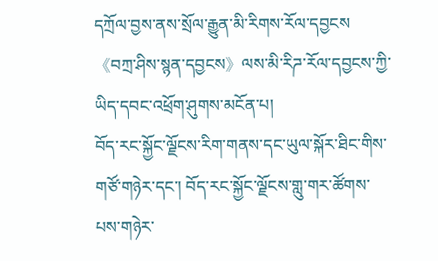དཀྲོལ་བྱས་ནས་སྲོལ་རྒྱུན་མི་རིགས་རོལ་དབྱངས
《བཀྲ་ཤིས་སྙན་དབྱངས》ལས་མི་རིཌ་རོལ་དབྱངས་ཀྱི་ཡིད་དབང་འཕྲོག་ཤུགས་མངོན་པ།
བོད་རང་སྐྱོང་ལྗོངས་རིག་གནས་དང་ཡུལ་སྐོར་ཐིང་གིས་གཙོ་གཉེར་དང་། བོད་རང་སྐྱོང་ལྗོངས་གླུ་གར་ཚོགས་པས་གཉེར་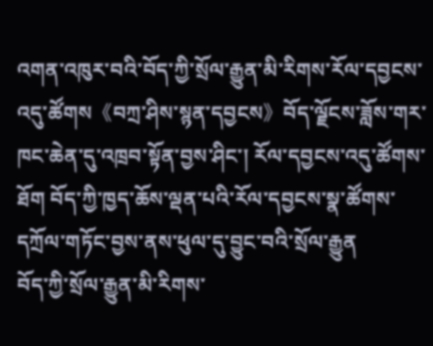འགན་འཁུར་བའི་བོད་ཀྱི་སྲོལ་རྒྱུན་མི་རིགས་རོལ་དབྱངས་འདུ་ཚོགས《བཀྲ་ཤིས་སྙན་དབྱངས》བོད་ལྗོངས་ཟློས་གར་ཁང་ཆེན་དུ་འཁྲབ་སྟོན་བྱས་ཤིང་། རོལ་དབྱངས་འདུ་ཚོགས་ཐོག བོད་ཀྱི་ཁྱད་ཆོས་ལྡན་པའི་རོལ་དབྱངས་སྣ་ཚོགས་དཀྲོལ་གཏོང་བྱས་ནས་ཕུལ་དུ་བྱུང་བའི་སྲོལ་རྒྱུན
བོད་ཀྱི་སྲོལ་རྒྱུན་མི་རིགས་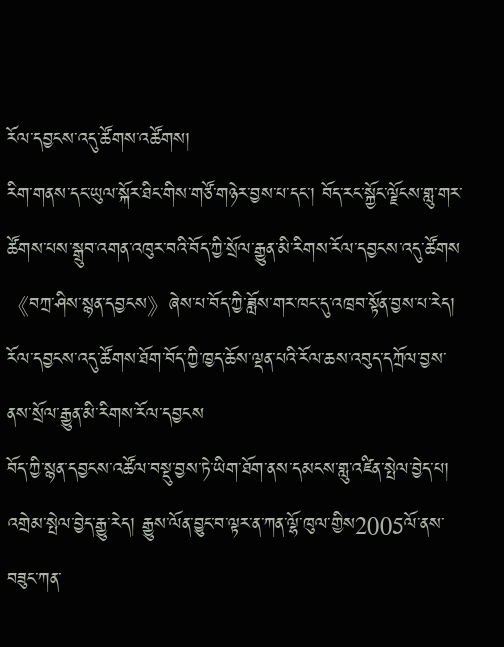རོལ་དབྱངས་འདུ་ཚོགས་འཚོགས།
རིག་གནས་དང་ཡུལ་སྐོར་ཐིང་གིས་གཙོ་གཉེར་བྱས་པ་དང་། བོད་རང་སྐྱོང་ལྗོངས་གླུ་གར་ཚོགས་པས་སྒྲུབ་འགན་འཁུར་བའི་བོད་ཀྱི་སྲོལ་རྒྱུན་མི་རིགས་རོལ་དབྱངས་འདུ་ཚོགས《བཀྲ་ཤིས་སྙན་དབྱངས》ཞེས་པ་བོད་ཀྱི་ཟློས་གར་ཁང་དུ་འཁྲབ་སྟོན་བྱས་པ་རེད། རོལ་དབྱངས་འདུ་ཚོགས་ཐོག་བོད་ཀྱི་ཁྱད་ཆོས་ལྡན་པའི་རོལ་ཆས་འབུད་དཀྲོལ་བྱས་ནས་སྲོལ་རྒྱུན་མི་རིགས་རོལ་དབྱངས
བོད་ཀྱི་སྙན་དབྱངས་འཚོལ་བསྡུ་བྱས་ཏེ་ཡིག་ཐོག་ནས་དམངས་གླུ་འཛིན་སྤེལ་བྱེད་པ།
འགྲེམ་སྤེལ་བྱེད་རྒྱུ་རེད། རྒྱུས་ལོན་བྱུང་བ་ལྟར་ན་ཀན་ལྷོ་ཁུལ་གྱིས2005ལོ་ནས་བཟུང་ཀན་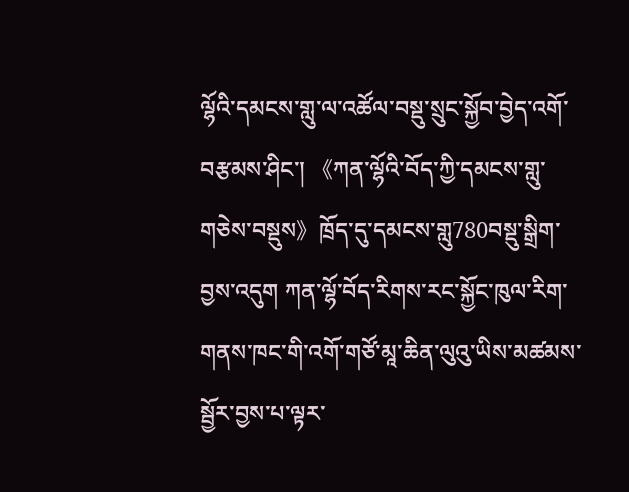ལྷོའི་དམངས་གླུ་ལ་འཚོལ་བསྡུ་སྲུང་སྐྱོབ་བྱེད་འགོ་བརྩམས་ཤིང་། 《ཀན་ལྷོའི་བོད་ཀྱི་དམངས་གླུ་གཅེས་བསྡུས》ཁྲོད་དུ་དམངས་གླུ780བསྡུ་སྒྲིག་བྱས་འདུག ཀན་ལྷོ་བོད་རིགས་རང་སྐྱོང་ཁུལ་རིག་གནས་ཁང་གི་འགོ་གཙོ་མཱ་ཆིན་ལུའུ་ཡིས་མཚམས་སྦྱོར་བྱས་པ་ལྟར་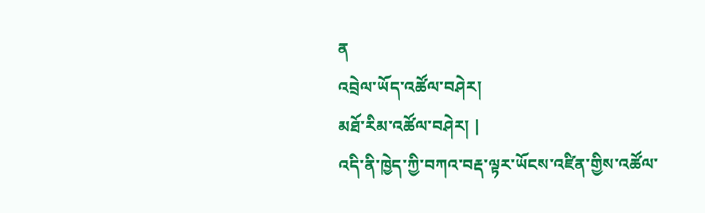ན
འབྲེལ་ཡོད་འཚོལ་བཤེར།
མཐོ་རིམ་འཚོལ་བཤེར། |
འདི་ནི་ཁྱེད་ཀྱི་བཀའ་བརྡ་ལྟར་ཡོངས་འཛིན་གྱིས་འཚོལ་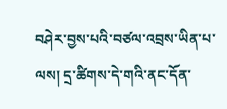བཤེར་བྱས་པའི་བཙལ་འབྲས་ཡིན་པ་ལས། དྲ་ཚིགས་དེ་གའི་ནང་དོན་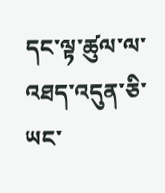དང་ལྟ་ཚུལ་ལ་འཐད་འདུན་ཅི་ཡང་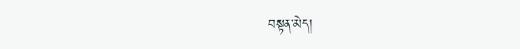བསྟན་མེད།